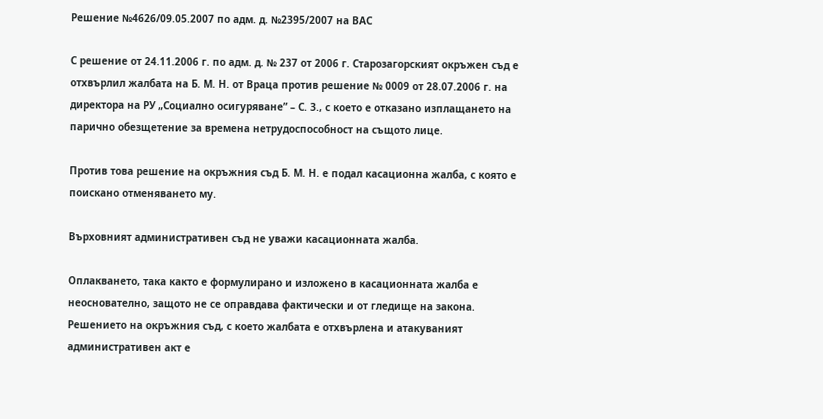Решение №4626/09.05.2007 по адм. д. №2395/2007 на ВАС

С решение от 24.11.2006 г. по адм. д. № 237 от 2006 г. Старозагорският окръжен съд е отхвърлил жалбата на Б. М. Н. от Враца против решение № 0009 от 28.07.2006 г. на директора на РУ „Социално осигуряване” – С. З., с което е отказано изплащането на парично обезщетение за времена нетрудоспособност на същото лице.

Против това решение на окръжния съд Б. М. Н. е подал касационна жалба, с която е поискано отменяването му.

Върховният административен съд не уважи касационната жалба.

Оплакването, така както е формулирано и изложено в касационната жалба е неоснователно, защото не се оправдава фактически и от гледище на закона. Решението на окръжния съд, с което жалбата е отхвърлена и атакуваният административен акт е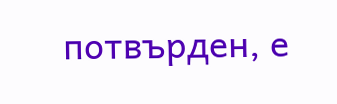потвърден, е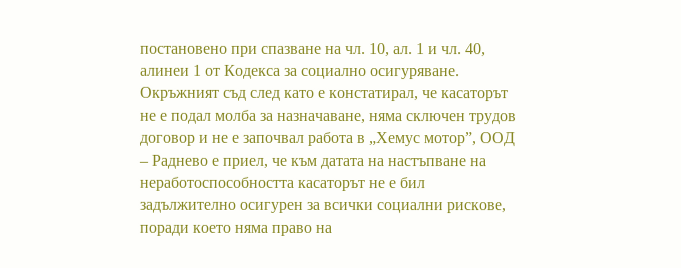постановено при спазване на чл. 10, ал. 1 и чл. 40, алинеи 1 от Кодекса за социално осигуряване. Окръжният съд след като е констатирал, че касаторът не е подал молба за назначаване, няма сключен трудов договор и не е започвал работа в „Хемус мотор”, ООД – Раднево е приел, че към датата на настъпване на неработоспособността касаторът не е бил задължително осигурен за всички социални рискове, поради което няма право на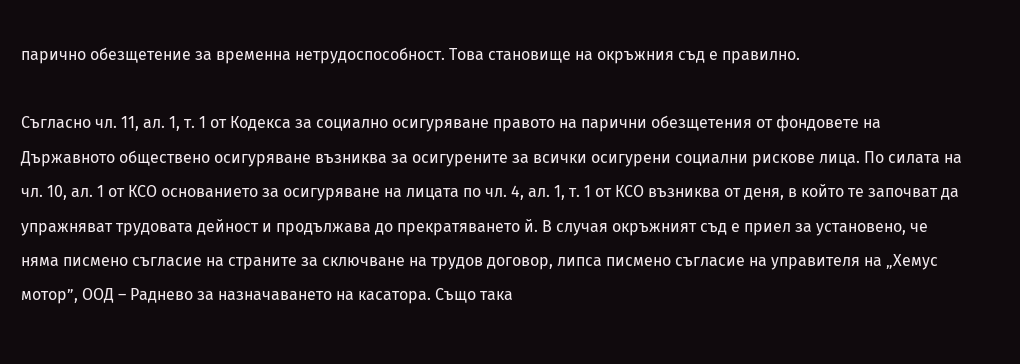парично обезщетение за временна нетрудоспособност. Това становище на окръжния съд е правилно.

Съгласно чл. 11, ал. 1, т. 1 от Кодекса за социално осигуряване правото на парични обезщетения от фондовете на Държавното обществено осигуряване възниква за осигурените за всички осигурени социални рискове лица. По силата на чл. 10, ал. 1 от КСО основанието за осигуряване на лицата по чл. 4, ал. 1, т. 1 от КСО възниква от деня, в който те започват да упражняват трудовата дейност и продължава до прекратяването й. В случая окръжният съд е приел за установено, че няма писмено съгласие на страните за сключване на трудов договор, липса писмено съгласие на управителя на „Хемус мотор”, ООД – Раднево за назначаването на касатора. Също така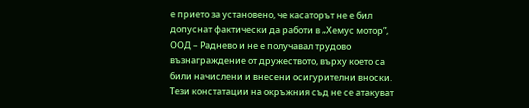е прието за установено, че касаторът не е бил допуснат фактически да работи в „Хемус мотор”, ООД – Раднево и не е получавал трудово възнаграждение от дружеството, върху което са били начислени и внесени осигурителни вноски. Тези констатации на окръжния съд не се атакуват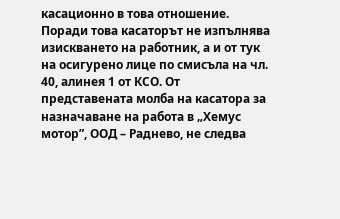касационно в това отношение. Поради това касаторът не изпълнява изискването на работник, а и от тук на осигурено лице по смисъла на чл. 40, алинея 1 от КСО. От представената молба на касатора за назначаване на работа в „Хемус мотор”, ООД – Раднево, не следва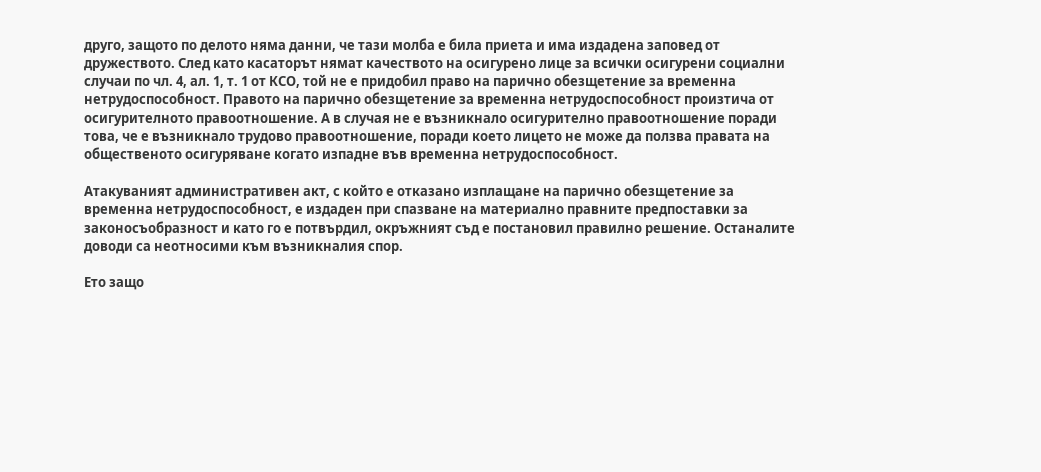друго, защото по делото няма данни, че тази молба е била приета и има издадена заповед от дружеството. След като касаторът нямат качеството на осигурено лице за всички осигурени социални случаи по чл. 4, ал. 1, т. 1 от КСО, той не е придобил право на парично обезщетение за временна нетрудоспособност. Правото на парично обезщетение за временна нетрудоспособност произтича от осигурителното правоотношение. А в случая не е възникнало осигурително правоотношение поради това, че е възникнало трудово правоотношение, поради което лицето не може да ползва правата на общественото осигуряване когато изпадне във временна нетрудоспособност.

Атакуваният административен акт, с който е отказано изплащане на парично обезщетение за временна нетрудоспособност, е издаден при спазване на материално правните предпоставки за законосъобразност и като го е потвърдил, окръжният съд е постановил правилно решение. Останалите доводи са неотносими към възникналия спор.

Ето защо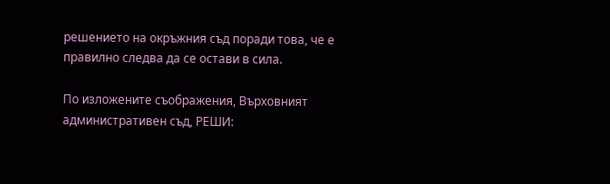решението на окръжния съд поради това, че е правилно следва да се остави в сила.

По изложените съображения, Върховният административен съд, РЕШИ: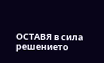ОСТАВЯ в сила решението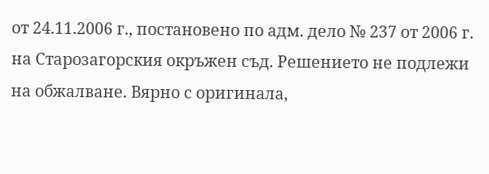от 24.11.2006 г., постановено по адм. дело № 237 от 2006 г. на Старозагорския окръжен съд. Решението не подлежи на обжалване. Вярно с оригинала,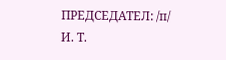ПРЕДСЕДАТЕЛ: /п/ И. Т.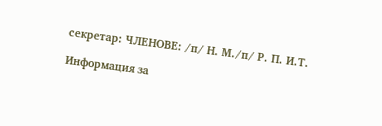секретар: ЧЛЕНОВЕ: /п/ Н. М./п/ Р. П. И.Т.

Информация за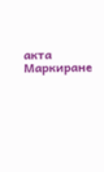акта
Маркиране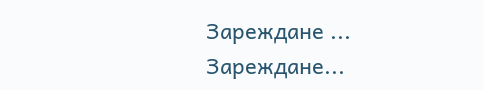Зареждане ...
Зареждане...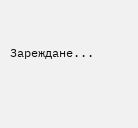Зареждане...